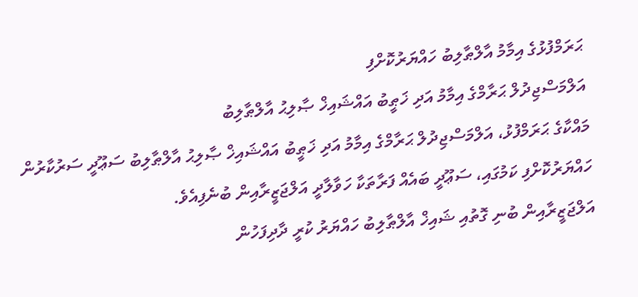ޙަރަމްފުޅުގެ އިމާމު އާލްޠާލިބު ހައްޔަރުކޮށްފި
އަލްމަސްޖިދުލް ޙަރާމްގެ އިމާމު އަދި ޚަޠީބު އައްޝައިޚް ޞާލިޙު އާލްޠާލިބު
މައްކާގެ ޙަރަމްފުޅު، އަލްމަސްޖިދުލް ޙަރާމްގެ އިމާމު އަދި ޚަޠީބު އައްޝައިޚް ޞާލިޙު އާލްޠާލިބު ސަޢޫދީ ސަރުކާރުން ހައްޔަރުކޮށްފި ކަމުގައި، ސަޢޫދީ ބައެއް ފަރާތަކާ ހަވާލާދީ އަލްޖަޒީރާއިން ބުނެފިއެވެ.
އަލްޖަޒީރާއިން ބުނި ގޮތުއި ޝައިޚް އާލްޠާލިބު ހައްޔަރު ކުރީ ދާދިފަހުން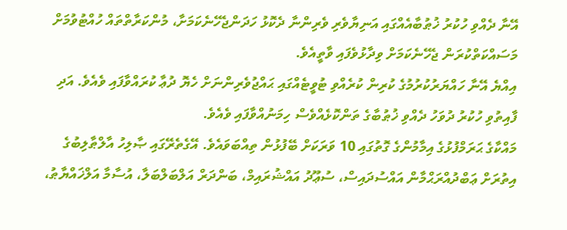އޭނާ ދެއްވި ހުކުރު ޚުޠުބާއެއްގައި އަނިޔާވެރި ވެރިންނާ ދެކޮޅު ހަދަންޖެހޭނެކަމަށާ، މުންކަރާތްތައް ހުއްޓުވުމަށް މަސައްކަތްކުރަން ޖެހޭނެކަމަށް ވިދާޅުވެފައި ވާތީއެވެ.
އިއްޔެ އޭނާ ހައްޔަރުކުރުމުގެ ކުރިން ކުރެއްވި ޓުވީޓެއްގައި ޙައްޖުވެރިންނަށް ހެޔޮ ދުޢާ ކުރައްވާފައި ވެއެވެ. އަދި ފާއިތުވި ހުކުރު ދުވަހު ދެއްވި ޚުޠުބާގެ ތަންކޮޅެއްވެސް ހިމަނުއްވާފައި ވެއެވެ.
މައްކާގެ ޙަރަމްފުޅުގެ އިމާމުންގެ ގޮތުގައި 10 ވަރަކަށް ބޭފުޅުން ތިއްބަވައެވެ. އޭގެތެރޭގައި ޞާލިހު އާލްޠާލިބުގެ އިތުރަށް ޢަބްދުއްރަޙްމާން އައްސުދައިސް، ސުޢޫދު އައްޝުރައިމް، ބަންދަރް އަލްބަލްބަލާ، އުސާމާ އަލްޚައްޔާޠު،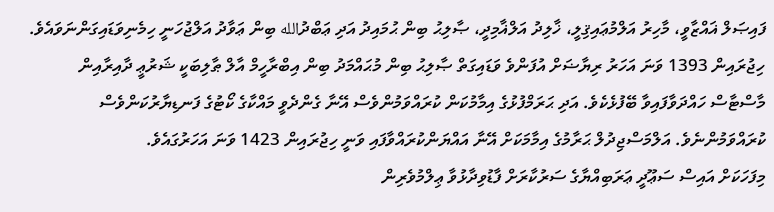ފައިޞަލް ޣައްޒާވީ، މާހިރު އަލްމުޢައިޤިލީ، ޚާލިދު އަލްޣާމިދީ، ޞާލިޙު ބިން ޙުމައިދު އަދި ޢަބްދުالله ބިން ޢަވާދު އަލްޖުހަނީ ހިމެނިވަޑައިގަންނަވައެވެ.
ހިޖުރައިން 1393 ވަނަ އަހަރު ރިޔާޟަށް އުފަންވެ ވަޑައިގަތް ޞާލިޙު ބިން މުޙައްމަދު ބިން އިބްރާހީމް އާލް ޠާލިބަކީ ޝަރުޢީ ދާއިރާއިން މާސްޓާސް ހައްދަވާފައިވާ ބޭފުޅެކެވެ. އަދި ޙަރަމްފުޅުގެ އިމާމުކަން ކުރައްވަމުންވެސް އޭނާ ގެންދެވީ މައްކާގެ ކޯޓުގެ ފަނޑިޔާރުކަންވެސް ކުރައްވަމުންނެވެ. އަލްމަސްޖިދުލް ޙަރާމުގެ އިމާމަކަށް އޭނާ އައްޔަންކުރައްވާފައި ވަނީ ހިޖުރައިން 1423 ވަނަ އަހަރުގައެވެ.
މިފަހަކަށް އައިސް ސަޢޫދީ ޢަރަބިއްޔާގެ ސަރުކާރަށް ފާޑުވިދާޅުވާ ޢިލްމުވެރިން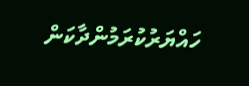ހައްޔަރުކުރަމުންދާކަން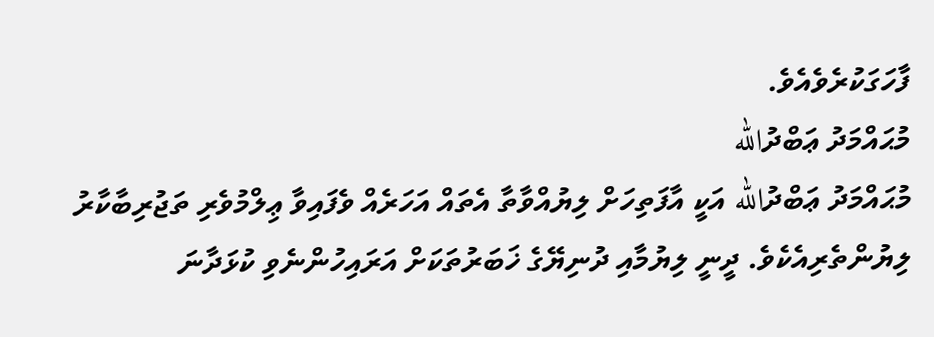ފާހަގަކުރެވެއެވެ.
މުޙައްމަދު ޢަބްދުالله
މުޙައްމަދު ޢަބްދުالله އަކީ އާފަތިހަށް ލިޔުއްވާތާ އެތައް އަހަރެއް ވެފައިވާ ޢިލްމުވެރި ތަޖުރިބާކާރު ލިޔުންތެރިއެކެވެ. ދީނީ ލިޔުމާއި ދުނިޔޭގެ ޚަބަރުތަކަށް އަރައިހުންނެވި ކުޅަދާނަ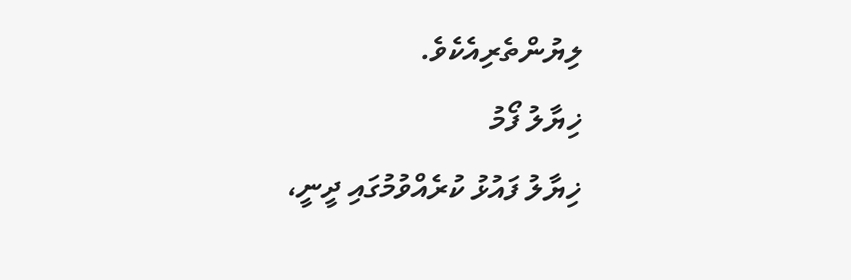ލިޔުންތެރިއެކެވެ.
ޚިޔާލު ފޯމު
ޚިޔާލު ފައުޅު ކުރެއްވުމުގައި ދީނީ،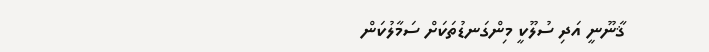ޤާނޫނީ އަދި ސުލޫކީ މިންގަނޑުތަކަށް ސަމާލުކަން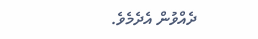ދެއްވުން އެދެމެވެ.